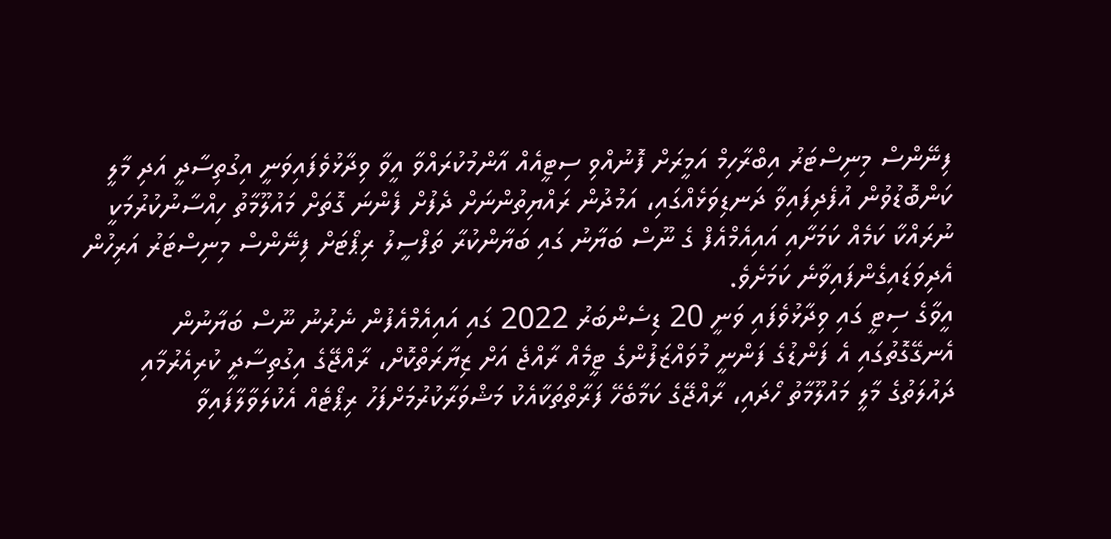ފިނޭންސް މިނިސްޓަރު އިބްރާހިމް އަމީރަށް ފޮނުއްވި ސިޓީއެއް އާންމުކުރައްވާ އީވާ ވިދާޅުވެފައިވަނީ އިގުތިސާދީ އަދި މާލީ ކަންބޮޑުވުން އުފެދިފައިވާ ދަނޑިވަޅެއްގައި، އަމުދުން ރައްޔިތުންނަށް ދެފުށް ފެންނަ ގޮތަށް މައުލޫމާތު ހިއްސާނުކުރުމަކީ ނުރައްކާ ކަމެއް ކަމަށާއި އައިއެމްއެފް ގެ ނޫސް ބަޔާނު ގައި ބަޔާންކުރާ ތަފްސީލު ރިޕޯޓަށް ފިނޭންސް މިނިސްޓަރު އަރިހުން އެދިވަޑައިގެންފައިވާނެ ކަމަށެވެ.
އީވާގެ ސިޓީ ގައި ވިދާޅުވެފައި ވަނީ 20 ޑިސެންބަރު 2022 ގައި އައިއެމްއެފުން ނެރުނު ނޫސް ބަޔާނުން އެނގޭގޮތުގައި އެ ފަންޑުގެ ފަންނީ މުވައްޒަފުންގެ ޓީމެއް ރާއްޖެ އަށް ޒިޔާރަތްކޮށް، ރާއްޖޭގެ އިގުތިސާދީ ކުރިއެރުމާއި ދައުލަތުގެ މާލީ މައުލޫމާތު ހޯދައި، ރާއްޖޭގެ ކަމާބެހޭ ފަރާތްތަކާއެކު މަޝްވަރާކުރުމަށްފަހު ރިޕޯޓެއް އެކުލަވާލާފައިވާ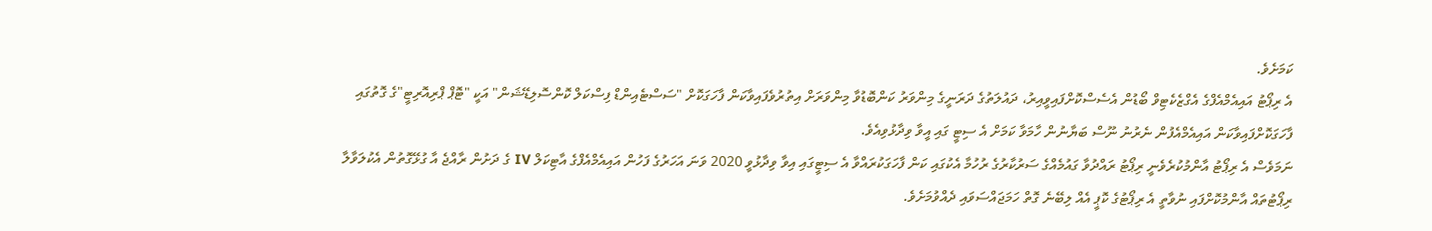ކަމަށެވެ.
އެ ރިޕޯޓު އައިއެމްއެފްގެ އެގްޒެކެޓިވް ބޯޑުން އެސެސްކޮށްފައިވީއިރު، ދައުލަތުގެ ދަރަނީގެ މިންވަރު ކަންބޮޑުވާ މިންވަރަށް އިތުރުވެފައިވާކަން ފާހަގަކޮށް "ސަސްޓެއިންޑް ފިސްކަލް ކޮންސޮލިޑޭޝަން" އަކީ "ޓޮޕް ޕްރިއޮރިޓީ"ގެ ގޮތުގައި ފާހަގަކޮށްފައިވާކަން އައިއެމްއެފުން ނެރުނު ނޫސް ބަޔާނުން ހާމަވާ ކަމަށް އެ ސިޓީ ގައި އީވާ ވިދާޅުވިއެވެ.
ނަމަވެސް އެ ރިޕޯޓު އާންމުކުރެވެނީ ރިޕޯޓު ރައްދުވާ ގައުމެއްގެ ސަރުކާރުގެ ރުހުމާ އެކުގައި ކަން ފާހަގަކުރައްވާ އެ ސިޓީގައި އިވާ ވިދާޅުވީ 2020 ވަނަ އަހަރުގެ ފަހުން އައިއެމްއެފްގެ އާޓިކަލް IV ގެ ދަށުން ރާއްޖެ އާ ގުޅޭގޮތުން އެކުލަވާލާ ރިޕޯޓުތައް އާންމުކޮށްފައި ނުވާތީ އެ ރިޕޯޓުގެ ކޮޕީ އެއް ލިބޭނެ ގޮތް ހަމަޖައްސަވައި ދެއްވުމަށެވެ.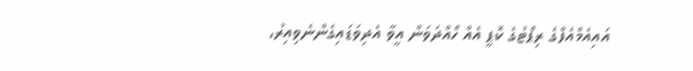އައިއެމްއެފްގެ ރިޕޯޓުގެ ކޮޕީ އެއް ހޯއްދަވަން އީވާ އެދިވަޑައިގެންނެވިއިރު،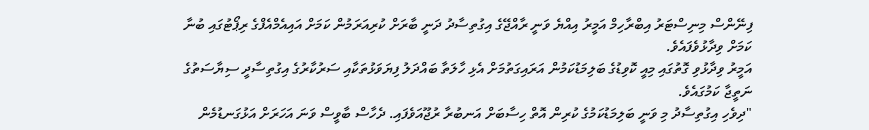ފިނޭންސް މިނިސްޓަރު އިބްރާހިމް އަމީރު އިއްޔެ ވަނީ ރާއްޖޭގެ އިގުތިސާދު ދަނީ ބާރަށް ކުރިއަރަމުން ކަމަށް އައިއެމްއެފްގެ ރިޕޯޓުގައި ބުނާ ކަމަށް ވިދާޅުވެފައެވެ.
އަމީރު ވިދާޅުވި ގޮތުގައި މިއީ ކޮވިޑުގެ ބަލިމަޑުކަމުން އަރައިގަތުމަށް އެޅި ހާލަތާ ބައްދަލު ފިޔަވަޅުތަކާއި ސަރުކާރުގެ އިގުތިސާދީ ސިޔާސަތުގެ ނަތީޖާ ކަމުގައެވެ.
"ދިވެހި އިގުތިސާދު މި ވަނީ ބަލިމަޑުކަމުގެ ކުރިން އޮތް ހިސާބަށް އަނބުރާ ރުޖޫއަވެފައި. ދެހާސް ބާވީސް ވަނަ އަހަރަށް އަޅުގަނޑުމެން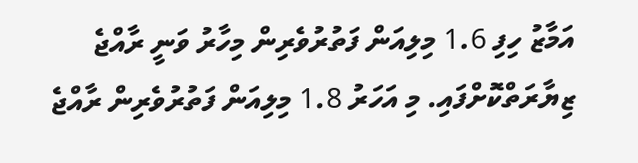އަމާޒު ހިފި 1.6 މިލިއަން ފަތުރުވެރިން މިހާރު ވަނީ ރާއްޖެ ޒިޔާރަތްކޮށްފައި. މި އަހަރު 1.8 މިލިއަން ފަތުރުވެރިން ރާއްޖެ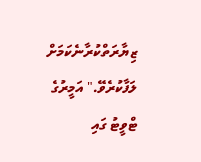ޒިޔާރަތްކުރާނެކަމަށް ލަފާކުރެވޭ." އަމީރުގެ ޓްވީޓު ގައި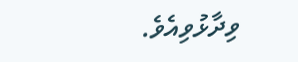ވިދާޅުވިއެވެ.